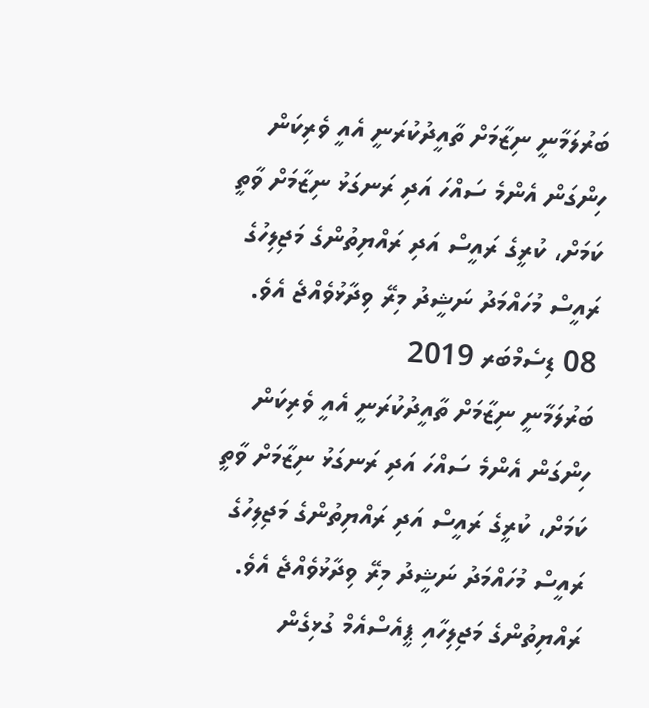ބަރުލަމާނީ ނިޒާމަށް ތާއީދުކުރަނީ އެއީ ވެރިކަން ހިންގަން އެންމެ ސައްހަ އަދި ރަނގަޅު ނިޒާމަށް ވާތީ ކަމަށް، ކުރީގެ ރައީސް އަދި ރައްޔިތުންގެ މަޖިލިހުގެ ރައީސް މުހައްމަދު ނަޝީދު މިރޭ ވިދާޅުވެއްޖެ އެވެ.
08 ޑިސެމްބަރ 2019
ބަރުލަމާނީ ނިޒާމަށް ތާއީދުކުރަނީ އެއީ ވެރިކަން ހިންގަން އެންމެ ސައްހަ އަދި ރަނގަޅު ނިޒާމަށް ވާތީ ކަމަށް، ކުރީގެ ރައީސް އަދި ރައްޔިތުންގެ މަޖިލިހުގެ ރައީސް މުހައްމަދު ނަޝީދު މިރޭ ވިދާޅުވެއްޖެ އެވެ.
ރައްޔިތުންގެ މަޖިލިހާއި ޕީއެސްއެމް ގުޅިގެން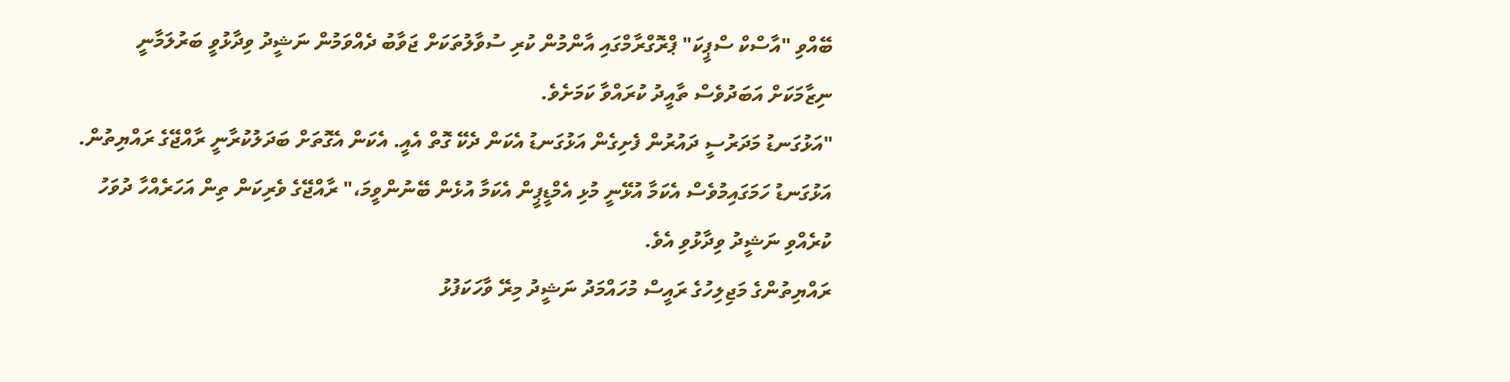ބޭއްވި "އާސްކް ސްޕީކަ" ޕްރޮގްރާމްގައި އާންމުން ކުރި ސުވާލުތަކަށް ޖަވާބު ދެއްވަމުން ނަޝީދު ވިދާޅުވީ ބަރުލަމާނީ ނިޒާމަކަށް އަބަދުވެސް ތާއީދު ކުރައްވާ ކަމަށެވެ.
"އަޅުގަނޑު މަދަރުސީ ދައުރުން ފެށިގެން އަޅުގަނޑު އެކަން ދެކޭ ގޮތް އެއީ. އެކަން އެގޮތަށް ބަދަލުކުރާނީ ރާއްޖޭގެ ރައްޔިތުން. އަޅުގަނޑު ހަމަގައިމުވެސް އެކަމާ އުޅޭނީ މުޅި އެމްޑީޕީން އެކަމާ އުޅެން ބޭނުންވީމަ،" ރާއްޖޭގެ ވެރިކަން ތިން އަހަރެއްހާ ދުވަހު ކުރެއްވި ނަޝީދު ވިދާޅުވި އެވެ.
ރައްޔިތުންގެ މަޖިލިހުގެ ރައީސް މުހައްމަދު ނަޝީދު މިރޭ ވާހަކަފުޅު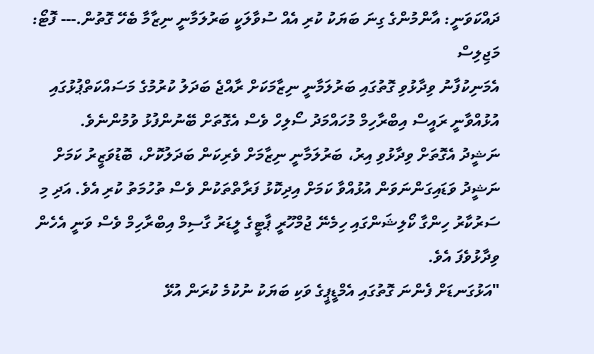ދައްކަވަނީ: އާންމުންގެ ގިނަ ބަޔަކު ކުރި އެއް ސުވާލަކީ ބަރުލަމާނީ ނިޒާމާ ބެހޭ ގޮތުން.--- ފޮޓޯ: މަޖިލިސް
އެމަނިކުފާނު ވިދާޅުވި ގޮތުގައި ބަރުލަމާނީ ނިޒާމަކަށް ރާއްޖެ ބަދަލު ކުރުމުގެ މަސައްކަތްޕުޅުގައި އުޅުއްވާނީ ރައީސް އިބްރާހިމް މުހައްމަދު ސޯލިހް ވެސް އެގޮތަށް ބޭނުންފުޅު ވުމުންނެވެ.
ނަޝީދު އެގޮތަށް ވިދާޅުވި އިރު، ބަރުލަމާނީ ނިޒާމަށް ވެރިކަން ބަދަލުކޮށް، ބޮޑުވަޒީރު ކަމަށް ނަޝީދު ވަޑައިގަންނަވަން އުޅުއްވާ ކަމަށް އިދިކޮޅު ފަރާތްތަކުން ވެސް ތުހުމަތު ކުރި އެވެ. އަދި މި ސަރުކާރު ހިންގާ ކޯލިޝަންގައި ހިމެނޭ ޖުމްހޫރީ ޕާޓީގެ ލީޑަރު ގާސިމް އިބްރާހިމް ވެސް ވަނީ އެހެން ވިދާޅުވެފަ އެވެ.
"އަޅުގަނޑަށް ފެންނަ ގޮތުގައި އެމްޑީޕީގެ ވަކި ބަޔަކު ނުކުމެ ކުރަން އުޅޭ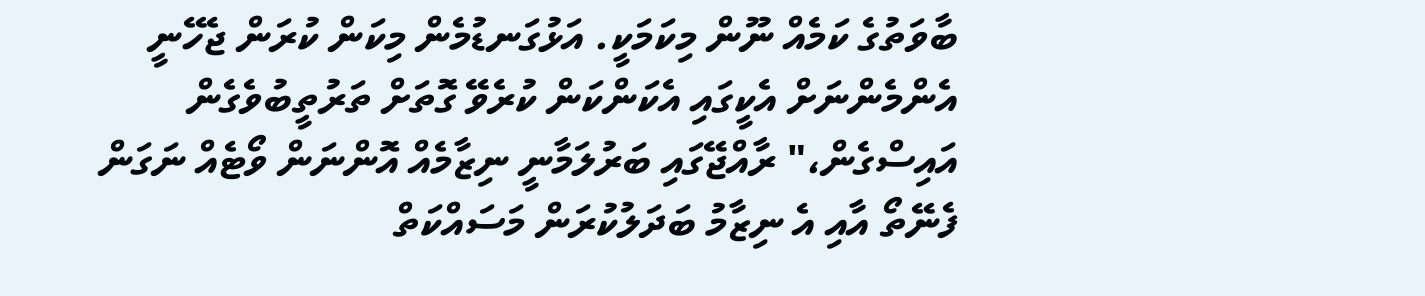ބާވަތުގެ ކަމެއް ނޫން މިކަމަކީ. އަޅުގަނޑުމެން މިކަން ކުރަން ޖެހޭނީ އެންމެންނަށް އެކީގައި އެކަންކަން ކުރެވޭ ގޮތަށް ތަރުތީބުވެގެން އައިސްގެން،" ރާއްޖޭގައި ބަރުލަމާނީ ނިޒާމެއް އޮންނަން ވޯޓެއް ނަގަން ފެނޭތޯ އާއި އެ ނިޒާމު ބަދަލުކުރަން މަސައްކަތް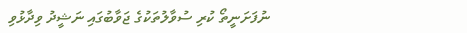ނުފަށަނީތޯ ކުރި ސުވާލުތަކުގެ ޖަވާބުގައި ނަޝީދު ވިދާޅުވި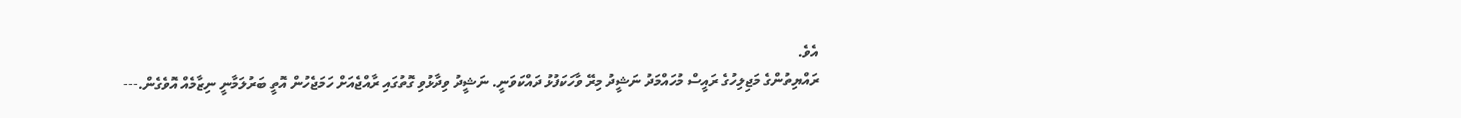އެވެ.
ރައްޔިތުންގެ މަޖިލިހުގެ ރައީސް މުހައްމަދު ނަޝީދު މިރޭ ވާހަކަފުޅު ދައްކަވަނީ. ނަޝީދު ވިދާޅުވި ގޮތުގައި ރާއްޖެއަށް ހަމަޖެހުން އޮތީ ބަރުލަމާނީ ނިޒާމެއް އޮވެގެން.---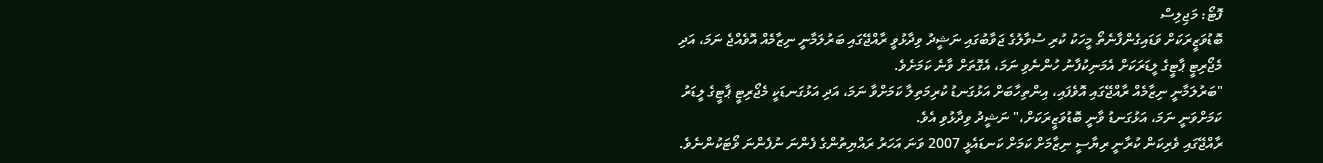ފޮޓޯ: މަޖިލިސް
ބޮޑުވަޒީރަކަށް ވަޑައިގެންފާނެތޯ މީހަކު ކުރި ސުވާލުގެ ޖަވާބުގައި ނަޝީދު ވިދާޅުވީ ރާއްޖޭގައި ބަރުލަމާނީ ނިޒާމެއް އޮވެއްޖެ ނަމަ، އަދި މެޖޯރިޓީ ޕާޓީގެ ލީޑަރަކަށް އެމަނިކުފާނު ހުންނެވި ނަމަ، އެގޮތަށް ވާނެ ކަމަށެވެ.
"ބަރުލަމާނީ ނިޒާމެއް ރާއްޖޭގައި އޮވެފައި، އިންތިހާބަށް އަޅުގަނޑު ކުރިމަތިލާ ކަމަށްވާ ނަމަ، އަދި އަޅުގަނޑަކީ މެޖޯރިޓީ ޕާޓީގެ ލީޑަރު ކަމަށްވަނީ ނަމަ، އަޅުގަނޑު ވާނީ ބޮޑުވަޒީރަކަށް،" ނަޝީދު ވިދާޅުވި އެވެ.
ރާއްޖޭގައި ވެރިކަން ކުރާނީ ރިޔާސީ ނިޒާމަށް ކަމަށް ކަނޑައެޅީ 2007 ވަނަ އަހަރު ރައްޔިތުންގެ ފެންނަ ނުފެންނަ ވޯޓަކުންނެވެ.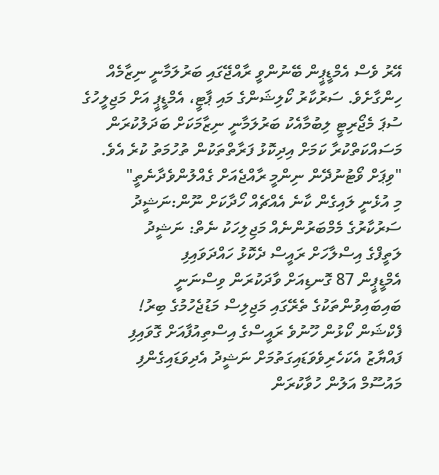އޭރު ވެސް އެމްޑީޕީން ބޭނުންވީ ރާއްޖޭގައި ބަރުލަމާނީ ނިޒާމެއް ހިންގާށެވެ. ސަރުކާރު ކޯލިޝަންގެ މައި ޕާޓީ، އެމްޑީޕީ އަށް މަޖިލީހުގެ ސުޕަ މެޖޯރިޓީ ލިބުމާއެކު ބަރުލަމާނީ ނިޒާމަކަށް ބަދަލުކުރަން މަސައްކަތްކުރާ ކަމަށް އިދިކޮޅު ފަރާތްތަކުން ތުހުމަތު ކުރެ އެވެ.
"ވިޕަށް ވޯޓުނުދޭން ނިންމީ ރާއްޖެއަށް ގެއްލުންވެދާނެތީ"
މި އުޅެނީ ލައިގެން ކާނެ އެއްޗެއް ހޯދާކަށް ނޫން:ނަޝީދު
ސަރުކާރުގެ މެމްބަރުންނެއް މަޖިލިހަކު ނެތް: ނަޝީދު
ލަތީފްގެ އިސްލާހަށް ރައީސް ދެކޮޅު ހައްދަވައިފި
އެމްޑީޕީން 87 ގޮނޑިއަށް ވާދަކުރަން ވިސްނަނީ
ބައިބައިވުންތަކުގެ ތެރޭގައި މަޖިލިސް މަޑުޖެހުމުގެ ބިރު!
ފެކްޝަން ކޯޅުން ހޫނުވެ ރައީސްގެ އިސްތިއުފާއަށް ގޮވައިފި
ފައްޔާޒު އެކަހެރިވެވަޑައިގަތުމަށް ނަޝީދު އެދިވަޑައިގެންފި
މައުސޫމް އަލުން ހުވާކުރަން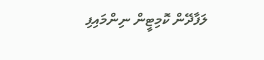ލަފާދޭން ކޮމިޓީން ނިންމައިފި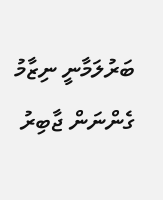ބަރުލަމާނީ ނިޒާމު ގެންނަން ޖާބިރު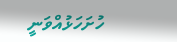ހުށަހަޅުއްވަނީ